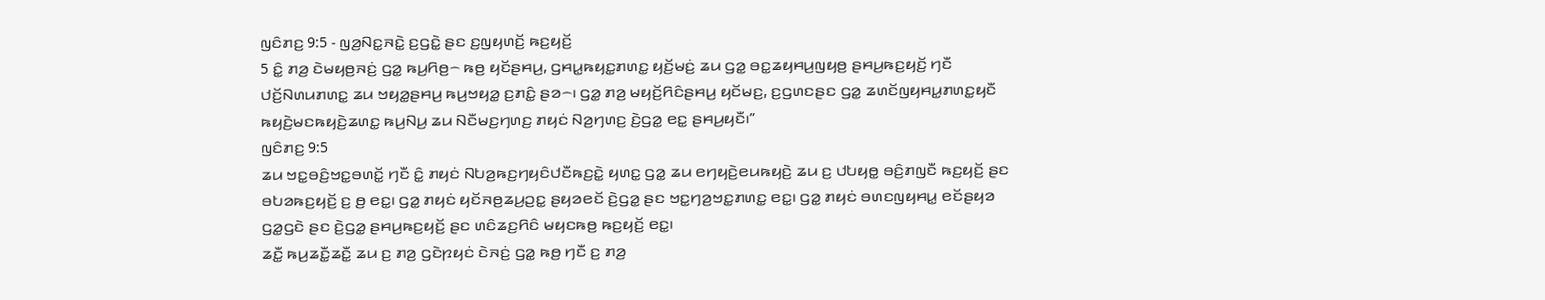ꤜꤢꤨꤊꤢ꤬ 9:5 - ꤜꤤ꤬ꤡꤢ꤭ꤏꤢꤧ꤭ ꤢ꤬ꤞꤢꤧ꤭ ꤔꤢ ꤢ꤬ꤜꤟꤛꤢꤩ꤬ ꤒꤢ꤬ꤟꤢꤩ꤬
5 ꤢꤨ꤭ ꤊꤤ꤬ ꤢꤧꤗꤟꤥ꤬ꤏꤢꤦ꤬ ꤞꤤ꤭ ꤒꤣ꤬ꤖꤥ꤬꤮ ꤒꤥ꤬ ꤟꤢꤩꤔꤌꤣ꤬, ꤞꤌꤣ꤭ꤒꤟꤢ꤭ꤊꤛꤢ꤭ ꤟꤢꤩ꤬ꤗꤢꤦ꤬ ꤘꤣ ꤞꤤ꤭ ꤋꤢ꤭ꤘꤟꤌꤣ꤬ꤜꤟꤥ꤬ ꤔꤌꤣ꤬ꤒꤢ꤬ꤟꤢꤩ꤬ ꤚꤢꤪ ꤓꤢꤩ꤬ꤡꤛꤣꤊꤛꤢ꤭ ꤘꤣ ꤠꤟꤤ꤭ꤔꤌꤣ꤬ ꤒꤣ꤬ꤠꤟꤤ꤭ ꤢ꤬ꤊꤢꤨ꤭ ꤔꤤ꤮꤯ ꤞꤤ꤭ ꤊꤤ꤬ ꤗꤟꤢꤩ꤬ꤖꤢꤨꤔꤌꤣ꤬ ꤟꤢꤩꤗꤢ꤬, ꤢ꤬ꤞꤛꤢꤔꤢ ꤞꤤ꤭ ꤘꤛꤢꤩꤜꤟꤌꤣ꤭ꤊꤛꤢ꤭ꤟꤢꤪ ꤒꤟꤢꤧ꤬ꤗꤢꤒꤟꤢꤧ꤬ꤘꤛꤢ꤭ ꤒꤣ꤬ꤡꤣ꤬ ꤘꤣ ꤡꤢꤪꤗꤢ꤬ꤚꤛꤢ꤬ ꤊꤟꤢꤦ ꤡꤤ꤬ꤚꤛꤢ꤬ ꤢꤧ꤬ꤞꤤ꤭ ꤕꤢ꤭ ꤔꤌꤣ꤬ꤟꤢꤪ꤯”
ꤜꤢꤨꤊꤢ꤬ 9:5
ꤘꤣ ꤠꤢ꤭ꤋꤢꤨ꤬ꤠꤢ꤭ꤋꤛꤢꤩ꤭ ꤚꤢꤪ ꤢꤨ꤭ ꤊꤟꤢꤦ ꤡꤝꤤ꤬ꤒꤢ꤬ꤚꤟꤢꤨꤓꤢꤪꤒꤢ꤬ꤢꤧ꤭ ꤟꤛꤢ꤭ ꤞꤤ꤭ ꤘꤣ ꤕꤚꤟꤢꤧ꤬ꤕꤣꤒꤟꤢꤧ꤬ ꤘꤣ ꤢ꤬ ꤓꤝꤟꤥ꤭ ꤋꤢꤨ꤬ꤊꤜꤢꤪ ꤒꤢ꤬ꤟꤢꤩ꤬ ꤔꤢ ꤋꤝꤤꤒꤢ꤬ꤟꤢꤩ꤬ ꤢ꤬ ꤥ꤬ ꤕꤢ꤭꤯ ꤞꤤ꤭ ꤊꤟꤢꤦ ꤟꤢꤩꤏꤥ꤬ꤘꤣ꤬ꤑꤢ꤭ ꤔꤟꤤꤕꤢꤩ ꤢꤧ꤬ꤞꤤ꤭ ꤔꤢ ꤠꤢ꤭ꤚꤤ꤬ꤠꤢ꤭ꤊꤛꤢ꤭ ꤕꤢ꤭꤯ ꤞꤤ꤭ ꤊꤟꤢꤦ ꤋꤛꤢꤜꤟꤌꤣ꤭ ꤕꤢꤩꤔꤟꤤ ꤞꤤ꤭ꤞꤢꤧ ꤔꤢ ꤢꤧ꤬ꤞꤤ꤭ ꤔꤌꤣ꤬ꤒꤢ꤬ꤟꤢꤩ꤬ ꤔꤢ ꤛꤢꤨꤘꤢ꤬ꤖꤢꤨ ꤗꤟꤢꤒꤥ꤬ ꤒꤢ꤬ꤟꤢꤩ꤬ ꤕꤢ꤭꤯
ꤘꤢꤪ꤭ ꤒꤣ꤬ꤘꤢꤪ꤭ꤘꤢꤪ꤭ ꤘꤣ ꤢ꤬ ꤊꤤ꤬ ꤞꤢꤧꤐꤟꤢꤦ ꤢꤧꤏꤢꤦ꤬ ꤞꤤ꤭ ꤒꤥ꤬ ꤚꤢꤪ ꤢ꤬ ꤊꤤ꤬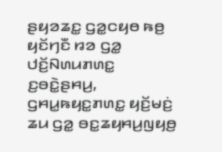ꤔꤟꤤꤘꤢ꤭ ꤞꤤ꤭ꤍꤟꤥ ꤒꤥ꤬ ꤟꤢꤩꤚꤢꤪ ꤙꤤ ꤞꤤ꤭ ꤓꤢꤩ꤬ꤡꤛꤣꤊꤛꤢ꤭ ꤢ꤬ꤋꤢꤧ꤭ꤔꤌꤣ꤬, ꤞꤌꤣ꤭ꤒꤟꤢ꤭ꤊꤛꤢ꤭ ꤟꤢꤩ꤬ꤗꤢꤦ꤬ ꤘꤣ ꤞꤤ꤭ ꤋꤢ꤭ꤘꤟꤌꤣ꤬ꤜꤟꤥ꤬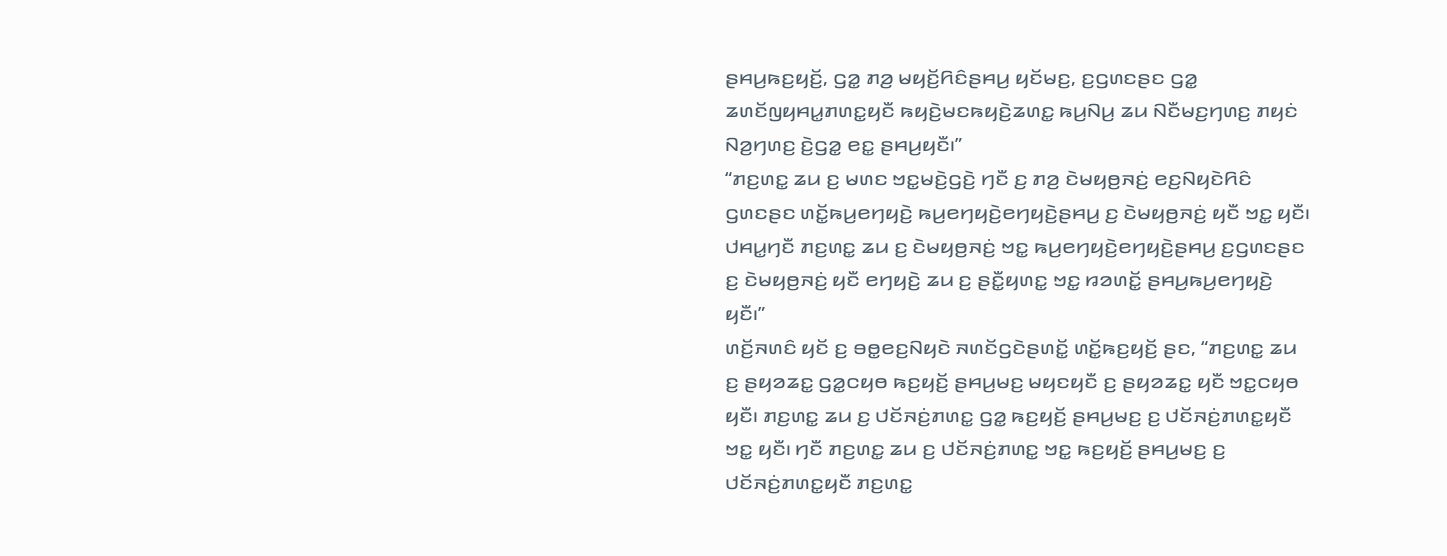ꤔꤌꤣ꤬ꤒꤢ꤬ꤟꤢꤩ꤬, ꤞꤤ꤭ ꤊꤤ꤬ ꤗꤟꤢꤩ꤬ꤖꤢꤨꤔꤌꤣ꤬ ꤟꤢꤩꤗꤢ꤬, ꤢ꤬ꤞꤛꤢꤔꤢ ꤞꤤ꤭ ꤘꤛꤢꤩꤜꤟꤌꤣ꤭ꤊꤛꤢ꤭ꤟꤢꤪ ꤒꤟꤢꤧ꤬ꤗꤢꤒꤟꤢꤧ꤬ꤘꤛꤢ꤭ ꤒꤣ꤬ꤡꤣ꤬ ꤘꤣ ꤡꤢꤪꤗꤢ꤬ꤚꤛꤢ꤬ ꤊꤟꤢꤦ ꤡꤤ꤬ꤚꤛꤢ꤬ ꤢꤧ꤬ꤞꤤ꤭ ꤕꤢ꤭ ꤔꤌꤣ꤬ꤟꤢꤪ꤯”
“ꤊꤢ꤬ꤛꤢ꤭ ꤘꤣ ꤢ꤬ ꤗꤛꤢ ꤠꤢ꤭ꤗꤢꤧ꤬ꤞꤢꤧ꤬ ꤚꤢꤪ ꤢ꤬ ꤊꤤ꤬ ꤢꤧꤗꤟꤥ꤬ꤏꤢꤦ꤬ ꤕꤢ꤬ꤡꤟꤢꤧꤖꤢꤨ ꤞꤛꤢꤔꤢ ꤛꤢꤩ꤭ꤒꤣ꤬ꤕꤚꤟꤢꤧ꤬ ꤒꤣ꤬ꤕꤚꤟꤢꤧ꤬ꤕꤚꤟꤢꤧ꤬ꤔꤌꤣ꤬ ꤢ꤬ ꤢꤧꤗꤟꤥ꤬ꤏꤢꤦ꤬ ꤟꤢꤪ ꤠꤢ꤭ ꤟꤢꤪ꤯ ꤓꤌꤣ꤭ꤚꤢꤪ ꤊꤢ꤬ꤛꤢ꤭ ꤘꤣ ꤢ꤬ ꤢꤧꤗꤟꤥ꤬ꤏꤢꤦ꤬ ꤠꤢ꤭ ꤒꤣ꤬ꤕꤚꤟꤢꤧ꤬ꤕꤚꤟꤢꤧ꤬ꤔꤌꤣ꤬ ꤢ꤬ꤞꤛꤢꤔꤢ ꤢ꤬ ꤢꤧꤗꤟꤥ꤬ꤏꤢꤦ꤬ ꤟꤢꤪ ꤕꤚꤟꤢꤧ꤬ ꤘꤣ ꤢ꤬ ꤔꤢꤪ꤭ꤟꤛꤢ꤭ ꤠꤢ꤭ ꤙꤤꤛꤢꤩ꤭ ꤔꤌꤣ꤬ꤒꤣ꤬ꤕꤚꤟꤢꤧ꤬ ꤟꤢꤪ꤯”
ꤛꤢꤩ꤬ꤏꤛꤢꤨ ꤟꤢꤩ ꤢ꤬ ꤋꤥ꤭ꤕꤢ꤬ꤡꤟꤢꤧ ꤏꤛꤢꤩꤞꤢꤧꤔꤛꤢꤩ꤭ ꤛꤢꤩ꤭ꤒꤢ꤬ꤟꤢꤩ꤬ ꤔꤢ, “ꤊꤢ꤬ꤛꤢ꤭ ꤘꤣ ꤢ꤬ ꤔꤟꤤꤘꤢ꤭ ꤞꤤ꤭ꤍꤟꤥ ꤒꤢ꤬ꤟꤢꤩ꤬ ꤔꤌꤣ꤬ꤗꤢ꤬ ꤗꤟꤢꤟꤢꤪ ꤢ꤬ ꤔꤟꤤꤘꤢ꤭ ꤟꤢꤪ ꤠꤢ꤭ꤍꤟꤥ ꤟꤢꤪ꤯ ꤊꤢ꤬ꤛꤢ꤭ ꤘꤣ ꤢ꤬ ꤓꤢꤩꤏꤢꤦ꤬ꤊꤛꤢ꤭ ꤞꤤ꤭ ꤒꤢ꤬ꤟꤢꤩ꤬ ꤔꤌꤣ꤬ꤗꤢ꤬ ꤢ꤬ ꤓꤢꤩꤏꤢꤦ꤬ꤊꤛꤢ꤭ꤟꤢꤪ ꤠꤢ꤭ ꤟꤢꤪ꤯ ꤚꤢꤪ ꤊꤢ꤬ꤛꤢ꤭ ꤘꤣ ꤢ꤬ ꤓꤢꤩꤏꤢꤦ꤬ꤊꤛꤢ꤭ ꤠꤢ꤭ ꤒꤢ꤬ꤟꤢꤩ꤬ ꤔꤌꤣ꤬ꤗꤢ꤬ ꤢ꤬ ꤓꤢꤩꤏꤢꤦ꤬ꤊꤛꤢ꤭ꤟꤢꤪ ꤊꤢ꤬ꤛꤢ꤭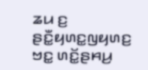ꤘꤣ ꤢ꤬ ꤔꤢꤪ꤭ꤟꤛꤢ꤭ꤜꤟꤛꤢ꤬ ꤠꤢ꤭ ꤛꤢꤩ꤭ꤔꤌꤣ꤬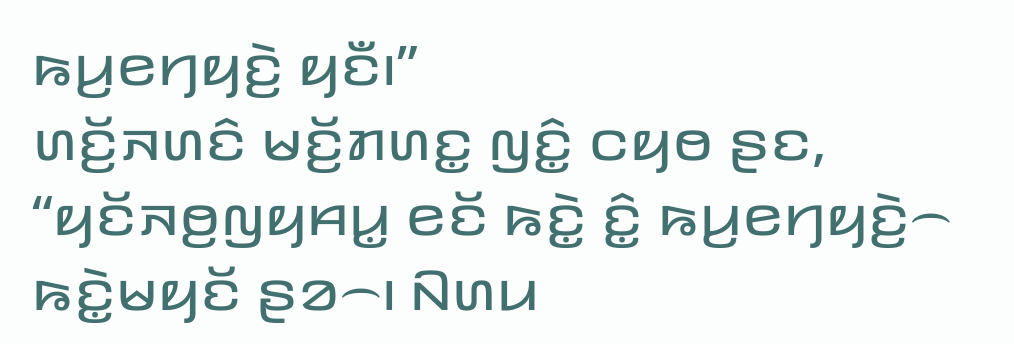ꤒꤣ꤬ꤕꤚꤟꤢꤧ꤬ ꤟꤢꤪ꤯”
ꤛꤢꤩ꤬ꤏꤛꤢꤨ ꤗꤢꤩ꤬ꤊꤛꤢ꤭ ꤜꤢꤨ꤭ ꤍꤟꤥ ꤔꤢ, “ꤟꤢꤩꤏꤥ꤬ꤜꤟꤌꤣ꤭ ꤕꤢꤩ ꤒꤢꤧ꤭ ꤢꤨ꤭ ꤒꤣ꤬ꤕꤚꤟꤢꤧ꤬꤮ ꤒꤢꤧ꤭ꤗꤟꤢꤩ ꤔꤤ꤮꤯ ꤡꤛꤣ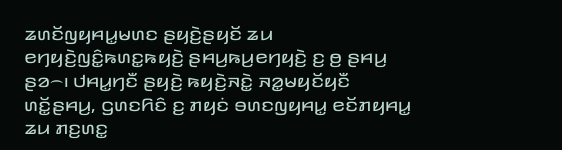ꤘꤛꤢꤩꤜꤟꤌꤣ꤭ꤗꤛꤢ ꤔꤟꤢꤧ꤬ꤔꤟꤢꤩ ꤘꤣ ꤕꤚꤟꤢꤧ꤬ꤜꤢꤨ꤭ꤒꤛꤢ꤭ꤒꤟꤢꤧ꤬ ꤔꤌꤣ꤬ꤒꤣ꤬ꤕꤚꤟꤢꤧ꤬ ꤢ꤬ ꤥ꤬ ꤔꤌꤣ꤬ ꤔꤤ꤮꤯ ꤓꤌꤣ꤭ꤚꤢꤪ ꤔꤟꤢꤧ꤬ ꤒꤟꤢꤧ꤬ꤏꤢꤧ꤭ ꤏꤤ꤭ꤗꤟꤢꤩꤟꤢꤪ ꤛꤢꤩ꤭ꤔꤌꤣ꤬, ꤞꤛꤢꤖꤢꤨ ꤢ꤬ ꤊꤟꤢꤦ ꤋꤛꤢꤜꤟꤌꤣ꤭ ꤕꤢꤩꤊꤟꤌꤣ꤭ ꤘꤣ ꤊꤢ꤬ꤛꤢ꤭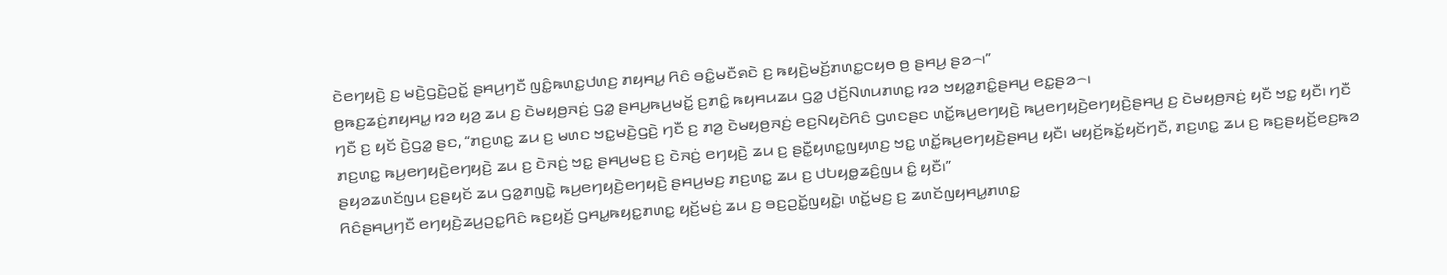ꤢꤧꤕꤚꤟꤢꤧ꤬ ꤢ꤬ ꤗꤢꤧ꤬ꤞꤢꤧ꤬ꤑꤢꤩ꤭ ꤔꤌꤣ꤬ꤚꤢꤪ ꤜꤢꤨ꤭ꤒꤛꤢ꤭ꤓꤛꤢ꤬ ꤊꤟꤌꤣ꤭ ꤖꤢꤨ ꤋꤢꤨ꤭ꤗꤢꤪꤎꤢꤧ ꤢ꤬ ꤒꤟꤢꤧ꤬ꤗꤢꤩ꤬ꤊꤛꤢ꤭ꤍꤟꤥ ꤥ꤬ ꤔꤌꤣ꤬ ꤔꤤ꤮꤯”
ꤥ꤬ꤒꤢ꤬ꤘꤢꤦ꤬ꤊꤟꤌꤣ꤭ ꤙꤤ ꤟꤤ꤬ ꤘꤣ ꤢ꤬ ꤢꤧꤗꤟꤥ꤬ꤏꤢꤦ꤬ ꤞꤤ꤭ ꤔꤌꤣ꤬ꤒꤣ꤬ꤗꤢꤩ꤭ ꤢ꤬ꤊꤢꤨ꤭ ꤒꤟꤌꤣꤘꤣ ꤞꤤ꤭ ꤓꤢꤩ꤬ꤡꤛꤣꤊꤛꤢ꤭ ꤙꤤ ꤠꤟꤤ꤭ꤊꤢꤨ꤭ꤔꤌꤣ꤬ ꤕꤢ꤭ꤔꤤ꤮꤯
ꤚꤢꤪ ꤢ꤬ ꤟꤢꤩ ꤢꤧ꤬ꤞꤤ꤭ ꤔꤢ, “ꤊꤢ꤬ꤛꤢ꤭ ꤘꤣ ꤢ꤬ ꤗꤛꤢ ꤠꤢ꤭ꤗꤢꤧ꤬ꤞꤢꤧ꤬ ꤚꤢꤪ ꤢ꤬ ꤊꤤ꤬ ꤢꤧꤗꤟꤥ꤬ꤏꤢꤦ꤬ ꤕꤢ꤬ꤡꤟꤢꤧꤖꤢꤨ ꤞꤛꤢꤔꤢ ꤛꤢꤩ꤭ꤒꤣ꤬ꤕꤚꤟꤢꤧ꤬ ꤒꤣ꤬ꤕꤚꤟꤢꤧ꤬ꤕꤚꤟꤢꤧ꤬ꤔꤌꤣ꤬ ꤢ꤬ ꤢꤧꤗꤟꤥ꤬ꤏꤢꤦ꤬ ꤟꤢꤪ ꤠꤢ꤭ ꤟꤢꤪ꤯ ꤚꤢꤪ ꤊꤢ꤬ꤛꤢ꤭ ꤒꤣ꤬ꤕꤚꤟꤢꤧ꤬ꤕꤚꤟꤢꤧ꤬ ꤘꤣ ꤢ꤬ ꤢꤧꤏꤢꤦ꤬ ꤠꤢ꤭ ꤔꤌꤣ꤬ꤗꤢ꤬ ꤢ꤬ ꤢꤧꤏꤢꤦ꤬ ꤕꤚꤟꤢꤧ꤬ ꤘꤣ ꤢ꤬ ꤔꤢꤪ꤭ꤟꤛꤢ꤭ꤜꤟꤛꤢ꤬ ꤠꤢ꤭ ꤛꤢꤩ꤭ꤒꤣ꤬ꤕꤚꤟꤢꤧ꤬ꤔꤌꤣ꤬ ꤟꤢꤪ꤯ ꤗꤟꤢꤩ꤬ꤒꤢꤩ꤭ꤟꤢꤩꤚꤢꤪ, ꤊꤢ꤬ꤛꤢ꤭ ꤘꤣ ꤢ꤬ ꤒꤢ꤬ꤔꤟꤢꤩ꤬ꤕꤢ꤬ꤒꤤ ꤔꤟꤤꤘꤛꤢꤩꤜꤣ ꤢ꤬ꤔꤟꤢꤩ ꤘꤣ ꤞꤤ꤭ꤊꤜꤢꤧ꤭ ꤒꤣ꤬ꤕꤚꤟꤢꤧ꤬ꤕꤚꤟꤢꤧ꤬ ꤔꤌꤣ꤬ꤗꤢ꤬ ꤊꤢ꤬ꤛꤢ꤭ ꤘꤣ ꤢ꤬ ꤓꤝꤟꤥ꤭ꤘꤢꤨ꤬ꤜꤣ ꤢꤨ꤭ ꤟꤢꤪ꤯”
ꤖꤢꤨꤔꤌꤣ꤬ꤚꤢꤪ ꤕꤚꤟꤢꤧ꤬ꤘꤣ꤬ꤑꤢ꤭ꤖꤢꤨ ꤒꤢ꤬ꤟꤢꤩ꤬ ꤞꤌꤣ꤭ꤒꤟꤢ꤭ꤊꤛꤢ꤭ ꤟꤢꤩ꤬ꤗꤢꤦ꤬ ꤘꤣ ꤢ꤬ ꤋꤢ꤬ꤑꤢꤩ꤭ꤜꤟꤢꤧ꤭꤯ ꤛꤢꤩ꤭ꤗꤢ꤬ ꤢ꤬ ꤘꤛꤢꤩꤜꤟꤌꤣ꤭ꤊꤛꤢ꤭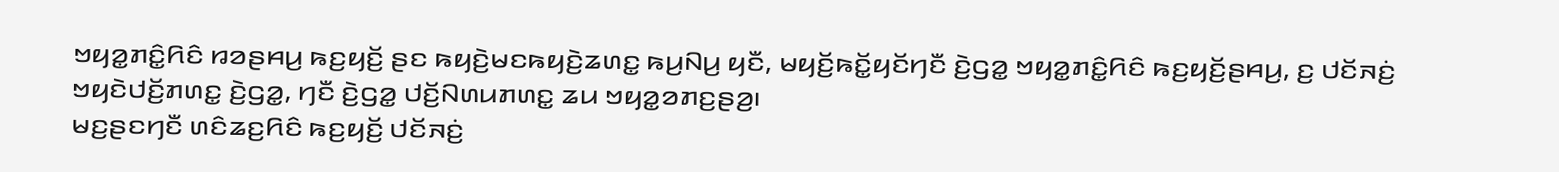ꤠꤟꤤ꤭ꤊꤢꤨ꤭ꤖꤢꤨ ꤙꤤꤔꤌꤣ꤬ ꤒꤢ꤬ꤟꤢꤩ꤬ ꤔꤢ ꤒꤟꤢꤧ꤬ꤗꤢꤒꤟꤢꤧ꤬ꤘꤛꤢ꤭ ꤒꤣ꤬ꤡꤣ꤬ ꤟꤢꤪ, ꤗꤟꤢꤩ꤬ꤒꤢꤩ꤭ꤟꤢꤩꤚꤢꤪ ꤢꤧ꤬ꤞꤤ꤭ ꤠꤟꤤ꤭ꤊꤢꤨ꤭ꤖꤢꤨ ꤒꤢ꤬ꤟꤢꤩ꤬ꤔꤌꤣ꤬, ꤢ꤬ ꤓꤢꤩꤏꤢꤦ꤬ ꤠꤟꤢꤧꤓꤢꤩ꤬ꤊꤛꤢ꤭ ꤢꤧ꤬ꤞꤤ꤭, ꤚꤢꤪ ꤢꤧ꤬ꤞꤤ꤭ ꤓꤢꤩ꤬ꤡꤛꤣꤊꤛꤢ꤭ ꤘꤣ ꤠꤟꤤ꤭ꤤꤊꤢ꤬ꤔꤤ꤬꤯
ꤗꤢ꤬ꤔꤢꤚꤢꤪ ꤛꤢꤨꤘꤢ꤬ꤖꤢꤨ ꤒꤢ꤬ꤟꤢꤩ꤬ ꤓꤢꤩꤏꤢꤦ꤬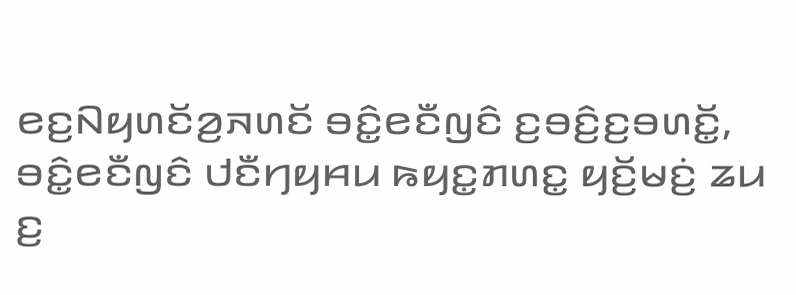ꤕꤢ꤬ꤡꤟꤛꤢꤩꤤ꤬ꤏꤛꤢꤩ ꤋꤢꤨ꤭ꤕꤢꤪꤜꤢꤨ ꤢ꤬ꤋꤢꤨ꤬ꤢ꤬ꤋꤛꤢꤩ꤭, ꤋꤢꤨ꤭ꤕꤢꤪꤜꤢꤨ ꤓꤢꤪꤚꤟꤌꤣ ꤒꤟꤢ꤭ꤊꤛꤢ꤭ ꤟꤢꤩ꤬ꤗꤢꤦ꤬ ꤘꤣ ꤢ꤬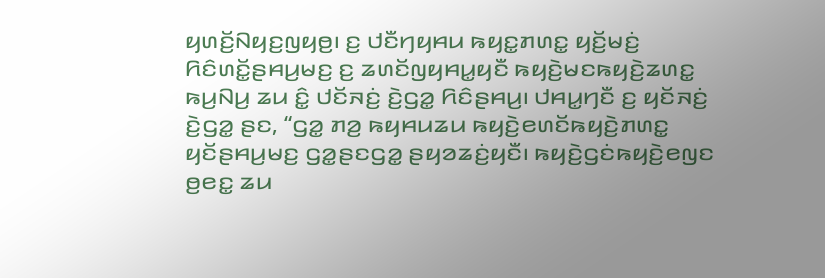ꤟꤛꤢꤩ꤬ꤡꤟꤢ꤬ꤜꤟꤥ꤬꤯ ꤢ꤬ ꤓꤢꤪꤚꤟꤌꤣ ꤒꤟꤢ꤭ꤊꤛꤢ꤭ ꤟꤢꤩ꤬ꤗꤢꤦ꤬ ꤖꤢꤨꤛꤢꤩ꤭ꤔꤌꤣ꤬ꤗꤢ꤬ ꤢ꤬ ꤘꤛꤢꤩꤜꤟꤌꤣ꤭ꤟꤢꤪ ꤒꤟꤢꤧ꤬ꤗꤢꤒꤟꤢꤧ꤬ꤘꤛꤢ꤭ ꤒꤣ꤬ꤡꤣ꤬ ꤘꤣ ꤢꤨ꤭ ꤓꤢꤩꤏꤢꤦ꤬ ꤢꤧ꤬ꤞꤤ꤭ ꤖꤢꤨꤔꤌꤣ꤬꤯ ꤓꤌꤣ꤭ꤚꤢꤪ ꤢ꤬ ꤟꤢꤩꤏꤢꤦ꤬ ꤢꤧ꤬ꤞꤤ꤭ ꤔꤢ, “ꤞꤤ꤭ ꤊꤤ꤬ ꤒꤟꤌꤣꤘꤣ ꤒꤟꤢꤧ꤬ꤕꤛꤢꤩꤒꤟꤢꤧ꤬ꤊꤛꤢ꤭ ꤟꤢꤩꤔꤌꤣ꤬ꤗꤢ꤬ ꤞꤤ꤭ꤔꤢꤞꤤ꤭ ꤔꤟꤤꤘꤢꤦ꤬ꤟꤢꤪ꤯ ꤒꤟꤢꤧ꤬ꤞꤢꤦꤒꤟꤢꤧ꤬ꤕꤜꤢ ꤥ꤬ꤕꤢ꤭ ꤘꤣ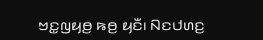ꤠꤢ꤭ꤜꤟꤥ꤬ ꤒꤥ꤬ ꤟꤢꤪ꤯ ꤡꤢꤓꤛꤢ꤬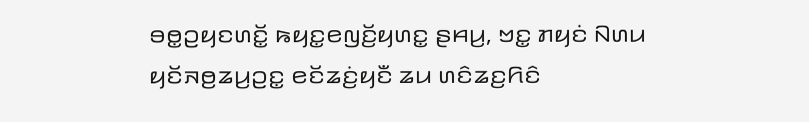ꤋꤥ꤭ꤑꤟꤢꤛꤢꤩ꤭ ꤒꤟꤢ꤭ꤕꤜꤢꤩ꤬ꤟꤛꤢ꤭ ꤔꤌꤣ꤬, ꤠꤢ꤭ ꤊꤟꤢꤦ ꤡꤛꤣ ꤟꤢꤩꤏꤥ꤬ꤘꤣ꤬ꤑꤢ꤭ ꤕꤢꤩꤘꤢꤦ꤬ꤟꤢꤪ ꤘꤣ ꤛꤢꤨꤘꤢ꤬ꤖꤢꤨ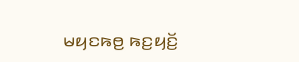ꤗꤟꤢꤒꤥ꤬ ꤒꤢ꤬ꤟꤢꤩ꤬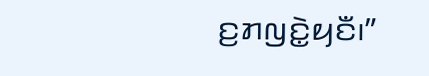ꤢ꤬ꤊꤜꤢꤧ꤭ꤟꤢꤪ꤯”